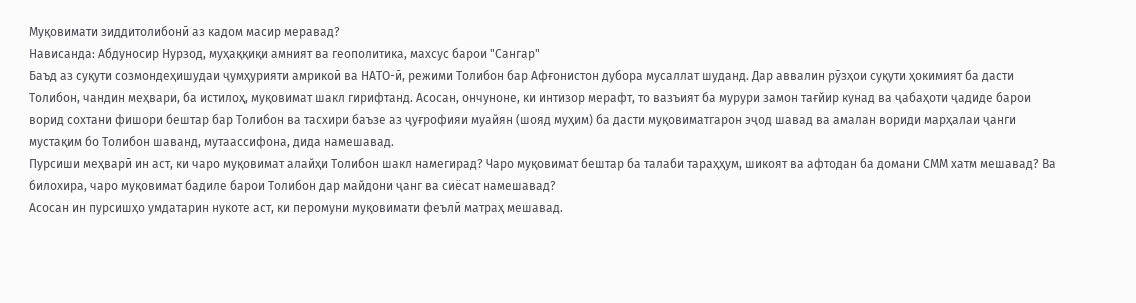Муқовимати зиддитолибонӣ аз кадом масир меравад?
Нависанда: Абдуносир Нурзод, муҳаққиқи амният ва геополитика, махсус барои "Сангар"
Баъд аз суқути созмондеҳишудаи ҷумҳурияти амрикоӣ ва НАТО-ӣ, режими Толибон бар Афғонистон дубора мусаллат шуданд. Дар аввалин рӯзҳои суқути ҳокимият ба дасти Толибон, чандин меҳвари, ба истилоҳ, муқовимат шакл гирифтанд. Асосан, ончуноне, ки интизор мерафт, то вазъият ба мурури замон тағйир кунад ва ҷабаҳоти ҷадиде барои ворид сохтани фишори бештар бар Толибон ва тасхири баъзе аз ҷуғрофияи муайян (шояд муҳим) ба дасти муқовиматгарон эҷод шавад ва амалан вориди марҳалаи ҷанги мустақим бо Толибон шаванд, мутаассифона, дида намешавад.
Пурсиши меҳварӣ ин аст, ки чаро муқовимат алайҳи Толибон шакл намегирад? Чаро муқовимат бештар ба талаби тараҳҳум, шикоят ва афтодан ба домани СММ хатм мешавад? Ва билохира, чаро муқовимат бадиле барои Толибон дар майдони ҷанг ва сиёсат намешавад?
Асосан ин пурсишҳо умдатарин нукоте аст, ки перомуни муқовимати феълӣ матраҳ мешавад.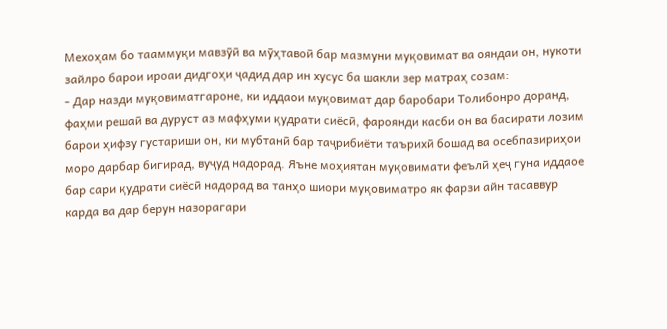Мехоҳам бо тааммуқи мавзӯӣ ва мӯҳтавоӣ бар мазмуни муқовимат ва ояндаи он, нукоти зайлро барои ироаи дидгоҳи ҷадид дар ин хусус ба шакли зер матраҳ созам:
- Дар назди муқовиматгароне, ки иддаои муқовимат дар баробари Толибонро доранд, фаҳми решаӣ ва дуруст аз мафҳуми қудрати сиёсӣ, фароянди касби он ва басирати лозим барои ҳифзу густариши он, ки мубтанӣ бар таҷрибиёти таърихӣ бошад ва осебпазириҳои моро дарбар бигирад, вуҷуд надорад. Яъне моҳиятан муқовимати феълӣ ҳеҷ гуна иддаое бар сари қудрати сиёсӣ надорад ва танҳо шиори муқовиматро як фарзи айн тасаввур карда ва дар берун назорагари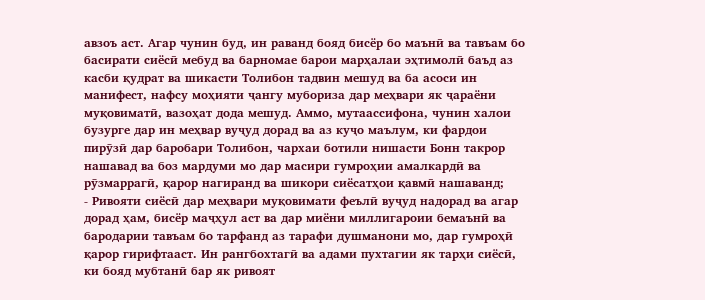авзоъ аст. Агар чунин буд, ин раванд бояд бисёр бо маънӣ ва тавъам бо басирати сиёсӣ мебуд ва барномае барои марҳалаи эҳтимолӣ баъд аз касби қудрат ва шикасти Толибон тадвин мешуд ва ба асоси ин манифест, нафсу моҳияти ҷангу мубориза дар меҳвари як ҷараёни муқовиматӣ, вазоҳат дода мешуд. Аммо, мутаассифона, чунин халои бузурге дар ин меҳвар вуҷуд дорад ва аз куҷо маълум, ки фардои пирӯзӣ дар баробари Толибон, чархаи ботили нишасти Бонн такрор нашавад ва боз мардуми мо дар масири гумроҳии амалкардӣ ва рӯзмаррагӣ, қарор нагиранд ва шикори сиёсатҳои қавмӣ нашаванд;
- Ривояти сиёсӣ дар меҳвари муқовимати феълӣ вуҷуд надорад ва агар дорад ҳам, бисёр маҷҳул аст ва дар миёни миллигароии бемаънӣ ва бародарии тавъам бо тарфанд аз тарафи душманони мо, дар гумроҳӣ қарор гирифтааст. Ин рангбохтагӣ ва адами пухтагии як тарҳи сиёсӣ, ки бояд мубтанӣ бар як ривоят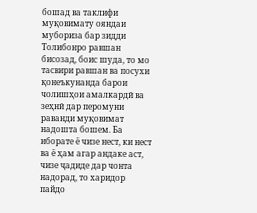бошад ва таклифи муқовимату ояндаи мубориза бар зидди Толибонро равшан бисозад, боис шуда, то мо тасвири равшан ва посухи қонеъкунанда барои чолишҳои амалкардӣ ва зеҳнӣ дар перомуни раванди муқовимат надошта бошем. Ба иборате ё чизе нест, ки нест ва ё ҳам агар андаке аст, чизе ҷадиде дар чонта надорад, то харидор пайдо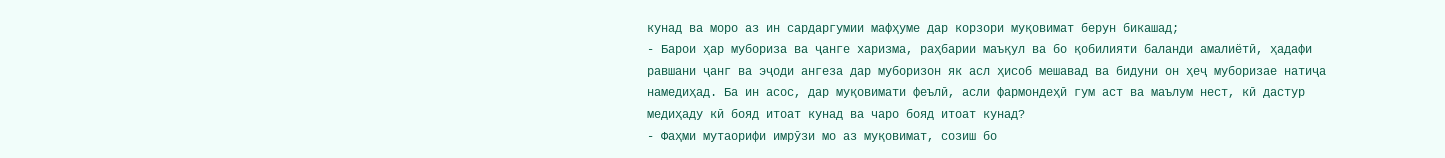кунад ва моро аз ин сардаргумии мафҳуме дар корзори муқовимат берун бикашад;
- Барои ҳар мубориза ва ҷанге харизма, раҳбарии маъқул ва бо қобилияти баланди амалиётӣ, ҳадафи равшани ҷанг ва эҷоди ангеза дар муборизон як асл ҳисоб мешавад ва бидуни он ҳеҷ муборизае натиҷа намедиҳад. Ба ин асос, дар муқовимати феълӣ, асли фармондеҳӣ гум аст ва маълум нест, кӣ дастур медиҳаду кӣ бояд итоат кунад ва чаро бояд итоат кунад?
- Фаҳми мутаорифи имрӯзи мо аз муқовимат, созиш бо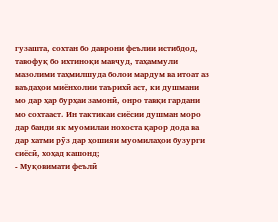гузашта, сохтан бо даврони феълии истибдод, тавофуқ бо ихтиноқи мавҷуд, таҳаммули мазолими таҳмилшуда болои мардум ва итоат аз ваъдаҳои миёнхолии таърихӣ аст, ки душмани мо дар ҳар бурҳаи замонӣ, онро тавқи гардани мо сохтааст. Ин тактикаи сиёсии душман моро дар банди як муомилаи нохоста қарор дода ва дар хатми рӯз дар ҳошияи муомилаҳои бузурги сиёсӣ, хоҳад кашонд;
- Муқовимати феълӣ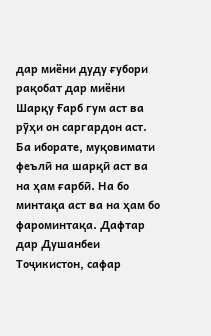дар миёни дуду ғубори рақобат дар миёни Шарқу Ғарб гум аст ва рӯҳи он саргардон аст. Ба иборате, муқовимати феълӣ на шарқӣ аст ва на ҳам ғарбӣ. На бо минтақа аст ва на ҳам бо фароминтақа. Дафтар дар Душанбеи Тоҷикистон, сафар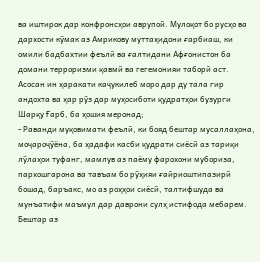ва иштирок дар конфронсҳои аврупоӣ. Мулоқот бо русҳо ва дархости кӯмак аз Амрикову муттаҳидони ғарбиаш, ки омили бадбахтии феълӣ ва ғалтидани Афғонистон ба домани терроризми қавмӣ ва гегемонияи таборӣ аст. Асосан ин ҳаракати каҷукилеб моро дар ду тала гир андохта ва ҳар рӯз дар муҳосиботи қудратҳои бузурги Шарқу Ғарб, ба ҳошия меронад;
- Раванди муқовимати феълӣ, ки бояд бештар мусаллаҳона, моҷароҷӯёна, ба ҳадафи касби қудрати сиёсӣ аз тариқи лӯлаҳои туфанг, мамлув аз паёму фарохони мубориза, пархошгарона ва тавъам бо рӯҳияи ғайриоштипазирӣ бошад, баръакс, мо аз роҳҳои сиёсӣ, талтифшуда ва мунъатифи маъмул дар даврони сулҳ истифода мебарем. Бештар аз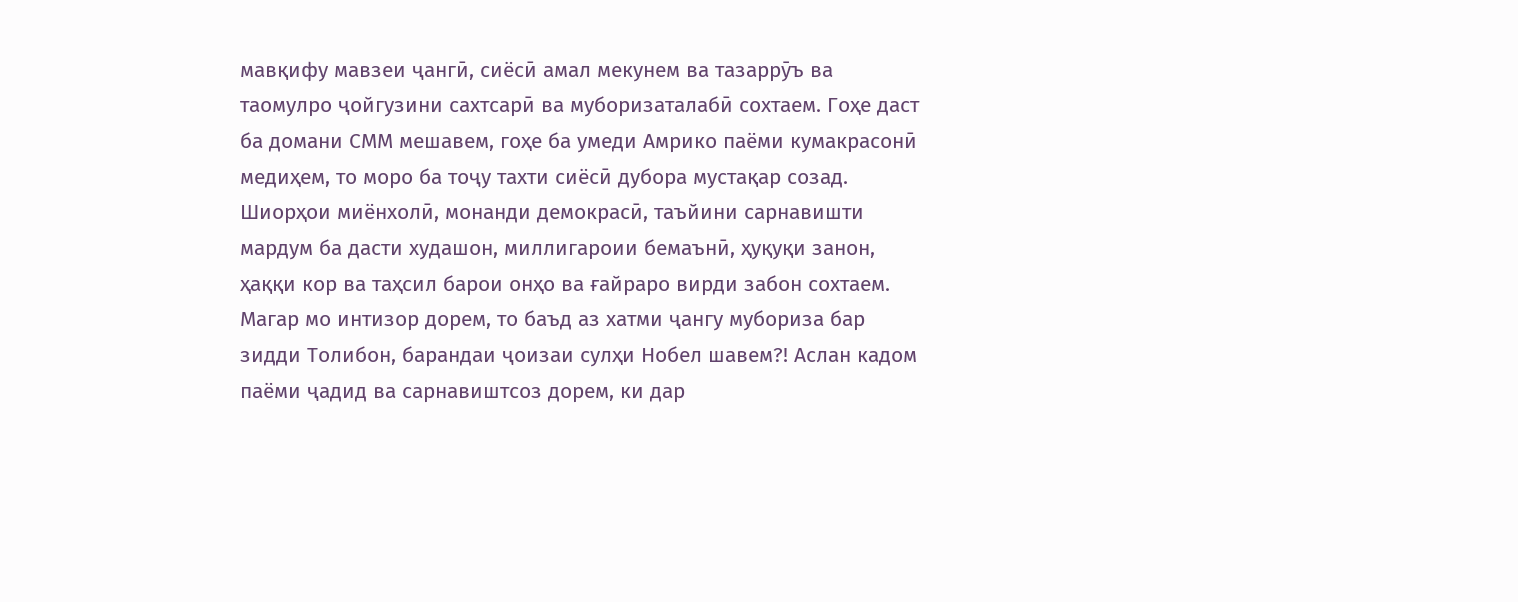мавқифу мавзеи ҷангӣ, сиёсӣ амал мекунем ва тазаррӯъ ва таомулро ҷойгузини сахтсарӣ ва муборизаталабӣ сохтаем. Гоҳе даст ба домани СММ мешавем, гоҳе ба умеди Амрико паёми кумакрасонӣ медиҳем, то моро ба тоҷу тахти сиёсӣ дубора мустақар созад. Шиорҳои миёнхолӣ, монанди демокрасӣ, таъйини сарнавишти мардум ба дасти худашон, миллигароии бемаънӣ, ҳуқуқи занон, ҳаққи кор ва таҳсил барои онҳо ва ғайраро вирди забон сохтаем. Магар мо интизор дорем, то баъд аз хатми ҷангу мубориза бар зидди Толибон, барандаи ҷоизаи сулҳи Нобел шавем?! Аслан кадом паёми ҷадид ва сарнавиштсоз дорем, ки дар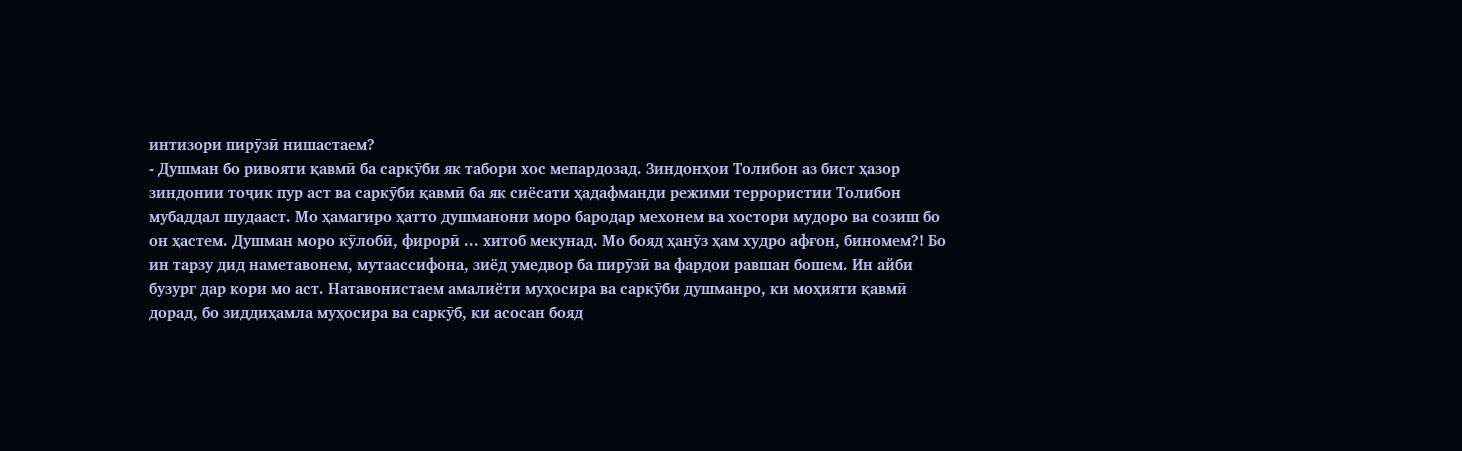интизори пирӯзӣ нишастаем?
- Душман бо ривояти қавмӣ ба саркӯби як табори хос мепардозад. Зиндонҳои Толибон аз бист ҳазор зиндонии тоҷик пур аст ва саркӯби қавмӣ ба як сиёсати ҳадафманди режими террористии Толибон мубаддал шудааст. Мо ҳамагиро ҳатто душманони моро бародар мехонем ва хостори мудоро ва созиш бо он ҳастем. Душман моро кӯлобӣ, фирорӣ ... хитоб мекунад. Мо бояд ҳанӯз ҳам худро афғон, биномем?! Бо ин тарзу дид наметавонем, мутаассифона, зиёд умедвор ба пирӯзӣ ва фардои равшан бошем. Ин айби бузург дар кори мо аст. Натавонистаем амалиёти муҳосира ва саркӯби душманро, ки моҳияти қавмӣ дорад, бо зиддиҳамла муҳосира ва саркӯб, ки асосан бояд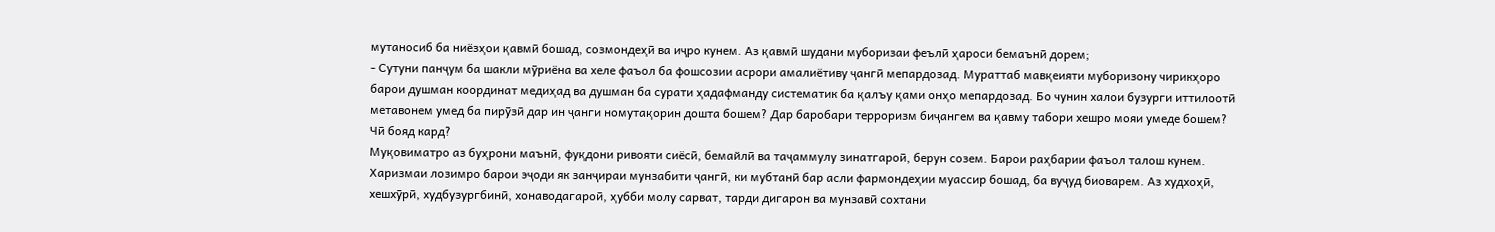мутаносиб ба ниёзҳои қавмӣ бошад, созмондеҳӣ ва иҷро кунем. Аз қавмӣ шудани муборизаи феълӣ ҳароси бемаънӣ дорем;
- Сутуни панҷум ба шакли мӯриёна ва хеле фаъол ба фошсозии асрори амалиётиву ҷангӣ мепардозад. Мураттаб мавқеияти муборизону чирикҳоро барои душман координат медиҳад ва душман ба сурати ҳадафманду систематик ба қалъу қами онҳо мепардозад. Бо чунин халои бузурги иттилоотӣ метавонем умед ба пирӯзӣ дар ин ҷанги номутақорин дошта бошем? Дар баробари терроризм биҷангем ва қавму табори хешро мояи умеде бошем?
Чӣ бояд кард?
Муқовиматро аз буҳрони маънӣ, фуқдони ривояти сиёсӣ, бемайлӣ ва таҷаммулу зинатгароӣ, берун созем. Барои раҳбарии фаъол талош кунем. Харизмаи лозимро барои эҷоди як занҷираи мунзабити ҷангӣ, ки мубтанӣ бар асли фармондеҳии муассир бошад, ба вуҷуд биоварем. Аз худхоҳӣ, хешхӯрӣ, худбузургбинӣ, хонаводагароӣ, ҳубби молу сарват, тарди дигарон ва мунзавӣ сохтани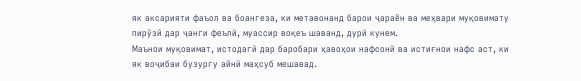як аксарияти фаъол ва боангеза, ки метавонанд барои ҷараён ва меҳвари муқовимату пирӯзӣ дар ҷанги феълӣ, муассир воқеъ шаванд, дурӣ кунем.
Маънои муқовимат, истодагӣ дар баробари ҳавоҳои нафсонӣ ва истиғнои нафс аст, ки як воҷибаи бузургу айнӣ маҳсуб мешавад.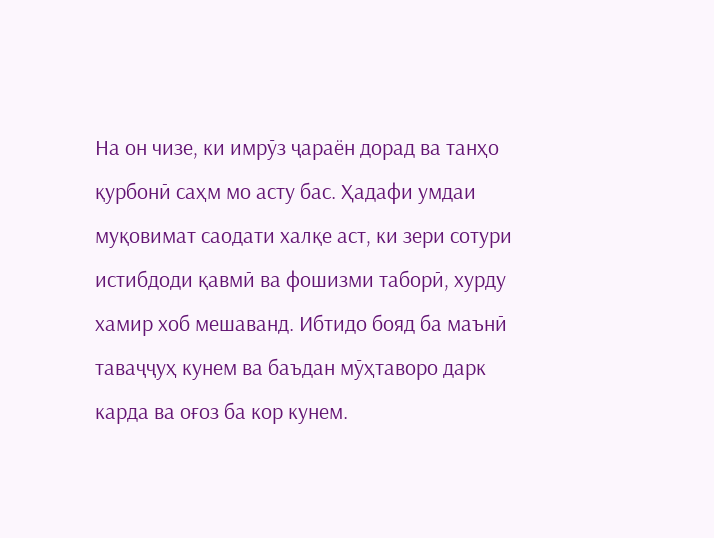На он чизе, ки имрӯз ҷараён дорад ва танҳо қурбонӣ саҳм мо асту бас. Ҳадафи умдаи муқовимат саодати халқе аст, ки зери сотури истибдоди қавмӣ ва фошизми таборӣ, хурду хамир хоб мешаванд. Ибтидо бояд ба маънӣ таваҷҷуҳ кунем ва баъдан мӯҳтаворо дарк карда ва оғоз ба кор кунем.